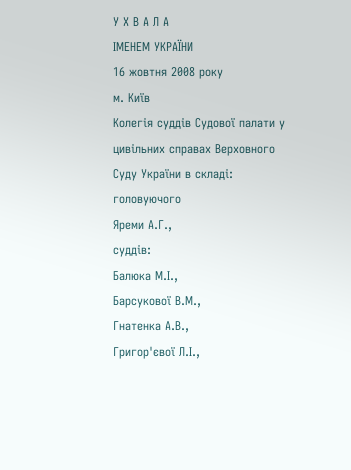У Х В А Л А
ІМЕНЕМ УКРАЇНИ
16 жовтня 2008 року
м. Київ
Колегія суддів Судової палати у
цивільних справах Верховного Суду України в складі:
головуючого
Яреми А.Г.,
суддів:
Балюка М.І.,
Барсукової В.М.,
Гнатенка А.В.,
Григор'євої Л.І.,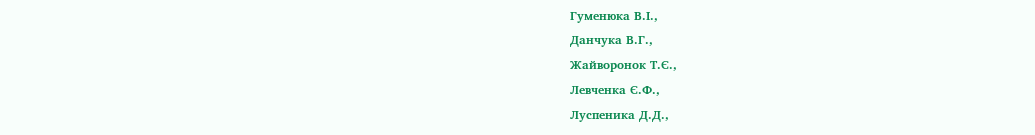Гуменюка В.І.,
Данчука В.Г.,
Жайворонок Т.Є.,
Левченка Є.Ф.,
Луспеника Д.Д.,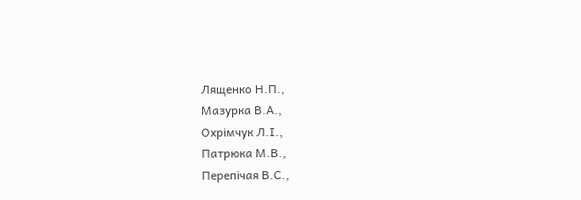Лященко Н.П.,
Мазурка В.А.,
Охрімчук Л.І.,
Патрюка М.В.,
Перепічая В.С.,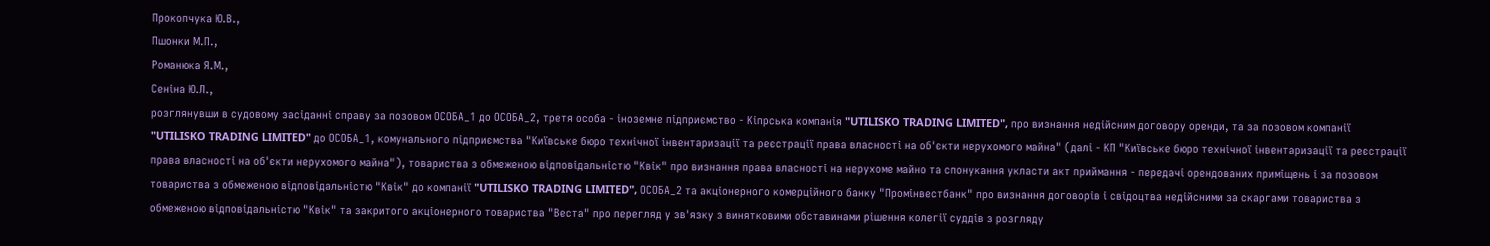Прокопчука Ю.В.,
Пшонки М.П.,
Романюка Я.М.,
Сеніна Ю.Л.,
розглянувши в судовому засіданні справу за позовом ОСОБА_1 до ОСОБА_2, третя особа - іноземне підприємство - Кіпрська компанія "UTILISKO TRADING LIMITED", про визнання недійсним договору оренди, та за позовом компанії "UTILISKO TRADING LIMITED" до ОСОБА_1, комунального підприємства "Київське бюро технічної інвентаризації та реєстрації права власності на об'єкти нерухомого майна" (далі - КП "Київське бюро технічної інвентаризації та реєстрації права власності на об'єкти нерухомого майна"), товариства з обмеженою відповідальністю "Квік" про визнання права власності на нерухоме майно та спонукання укласти акт приймання - передачі орендованих приміщень і за позовом товариства з обмеженою відповідальністю "Квік" до компанії "UTILISKO TRADING LIMITED", ОСОБА_2 та акціонерного комерційного банку "Промінвестбанк" про визнання договорів і свідоцтва недійсними за скаргами товариства з обмеженою відповідальністю "Квік" та закритого акціонерного товариства "Веста" про перегляд у зв'язку з винятковими обставинами рішення колегії суддів з розгляду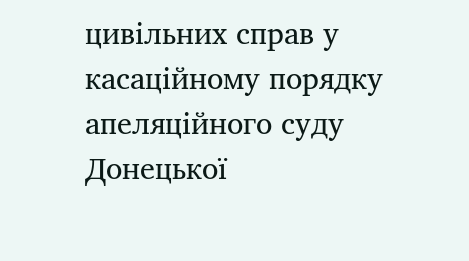цивільних справ у касаційному порядку апеляційного суду Донецької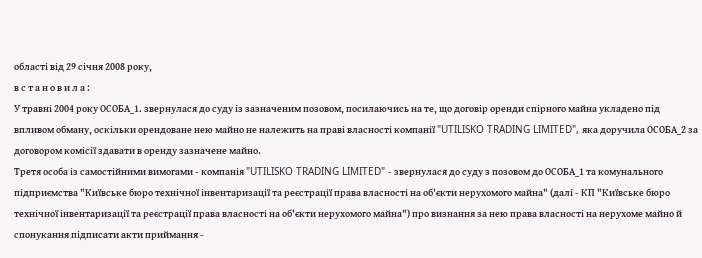області від 29 січня 2008 року,
в с т а н о в и л а :
У травні 2004 року ОСОБА_1. звернулася до суду із зазначеним позовом, посилаючись на те, що договір оренди спірного майна укладено під впливом обману, оскільки орендоване нею майно не належить на праві власності компанії "UTILISKO TRADING LIMITED", яка доручила ОСОБА_2 за договором комісії здавати в оренду зазначене майно.
Третя особа із самостійними вимогами - компанія "UTILISKO TRADING LIMITED" - звернулася до суду з позовом до ОСОБА_1 та комунального підприємства "Київське бюро технічної інвентаризації та реєстрації права власності на об'єкти нерухомого майна" (далі - КП "Київське бюро технічної інвентаризації та реєстрації права власності на об'єкти нерухомого майна") про визнання за нею права власності на нерухоме майно й спонукання підписати акти приймання -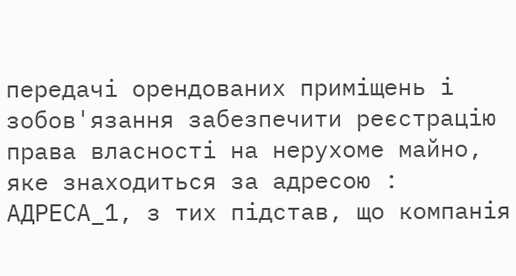передачі орендованих приміщень і зобов'язання забезпечити реєстрацію права власності на нерухоме майно, яке знаходиться за адресою : АДРЕСА_1, з тих підстав, що компанія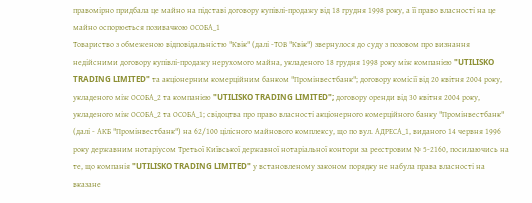правомірно придбала це майно на підставі договору купівлі-продажу від 18 грудня 1998 року, а її право власності на це майно оспорюється позивачкою ОСОБА_1
Товариство з обмеженою відповідальністю "Квік" (далі -ТОВ "Квік") звернулося до суду з позовом про визнання недійсними договору купівлі-продажу нерухомого майна, укладеного 18 грудня 1998 року між компанією "UTILISKO TRADING LIMITED" та акціонерним комерційним банком "Промінвестбанк"; договору комісії від 20 квітня 2004 року, укладеного між ОСОБА_2 та компанією "UTILISKO TRADING LIMITED"; договору оренди від 30 квітня 2004 року, укладеного між ОСОБА_2 та ОСОБА_1; свідоцтва про право власності акціонерного комерційного банку "Промінвестбанк" (далі - АКБ "Промінвестбанк") на 62/100 цілісного майнового комплексу, що по вул. АДРЕСА_1, виданого 14 червня 1996 року державним нотаріусом Третьої Київської державної нотаріальної контори за реєстровим № 5-2160, посилаючись на те, що компанія "UTILISKO TRADING LIMITED" у встановленому законом порядку не набула права власності на вказане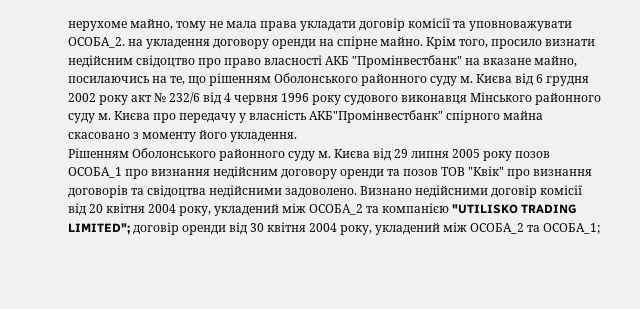нерухоме майно, тому не мала права укладати договір комісії та уповноважувати ОСОБА_2. на укладення договору оренди на спірне майно. Крім того, просило визнати недійсним свідоцтво про право власності АКБ "Промінвестбанк" на вказане майно, посилаючись на те, що рішенням Оболонського районного суду м. Києва від 6 грудня 2002 року акт № 232/6 від 4 червня 1996 року судового виконавця Мінського районного суду м. Києва про передачу у власність АКБ"Промінвестбанк" спірного майна скасовано з моменту його укладення.
Рішенням Оболонського районного суду м. Києва від 29 липня 2005 року позов ОСОБА_1 про визнання недійсним договору оренди та позов ТОВ "Квік" про визнання договорів та свідоцтва недійсними задоволено. Визнано недійсними договір комісії від 20 квітня 2004 року, укладений між ОСОБА_2 та компанією "UTILISKO TRADING LIMITED"; договір оренди від 30 квітня 2004 року, укладений між ОСОБА_2 та ОСОБА_1;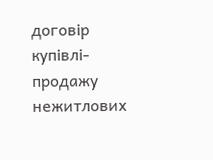договір купівлі-продажу нежитлових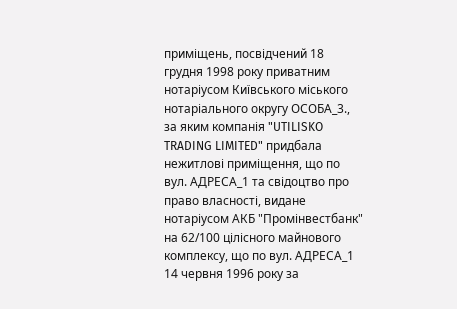приміщень, посвідчений 18 грудня 1998 року приватним нотаріусом Київського міського нотаріального округу ОСОБА_3., за яким компанія "UTILISKO TRADING LIMITED" придбала нежитлові приміщення, що по вул. АДРЕСА_1 та свідоцтво про право власності, видане нотаріусом АКБ "Промінвестбанк" на 62/100 цілісного майнового комплексу, що по вул. АДРЕСА_1 14 червня 1996 року за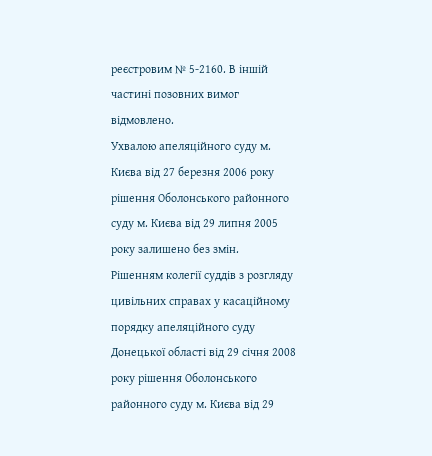реєстровим № 5-2160. В іншій частині позовних вимог відмовлено.
Ухвалою апеляційного суду м. Києва від 27 березня 2006 року рішення Оболонського районного суду м. Києва від 29 липня 2005 року залишено без змін.
Рішенням колегії суддів з розгляду цивільних справах у касаційному порядку апеляційного суду Донецької області від 29 січня 2008 року рішення Оболонського районного суду м. Києва від 29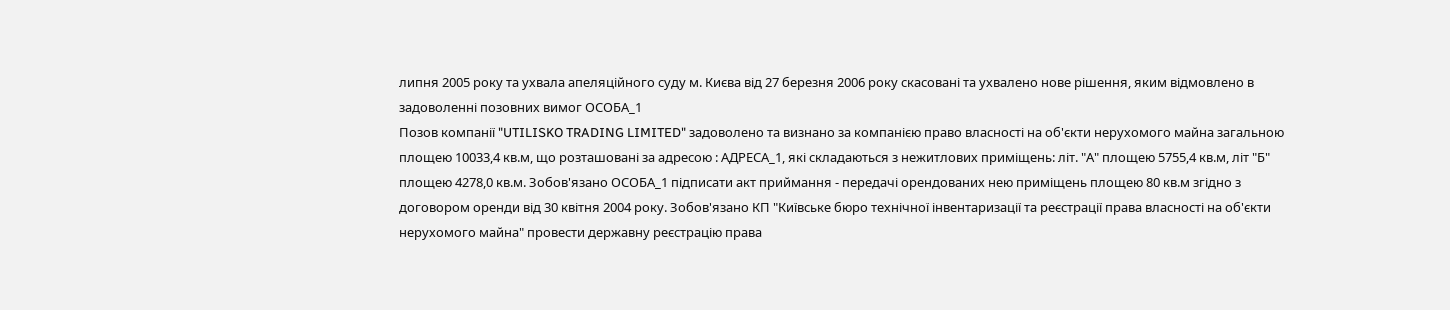липня 2005 року та ухвала апеляційного суду м. Києва від 27 березня 2006 року скасовані та ухвалено нове рішення, яким відмовлено в задоволенні позовних вимог ОСОБА_1
Позов компанії "UTILISKO TRADING LIMITED" задоволено та визнано за компанією право власності на об'єкти нерухомого майна загальною площею 10033,4 кв.м, що розташовані за адресою : АДРЕСА_1, які складаються з нежитлових приміщень: літ. "А" площею 5755,4 кв.м, літ "Б" площею 4278,0 кв.м. Зобов'язано ОСОБА_1 підписати акт приймання - передачі орендованих нею приміщень площею 80 кв.м згідно з договором оренди від 30 квітня 2004 року. Зобов'язано КП "Київське бюро технічної інвентаризації та реєстрації права власності на об'єкти нерухомого майна" провести державну реєстрацію права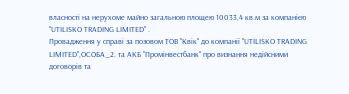власності на нерухоме майно загальною площею 10033,4 кв.м за компанією "UTILISKO TRADING LIMITED" .
Провадження у справі за позовом ТОВ "Квік" до компанії "UTILISKO TRADING LIMITED",ОСОБА_2. та АКБ "Промінвестбанк" про визнання недійсними договорів та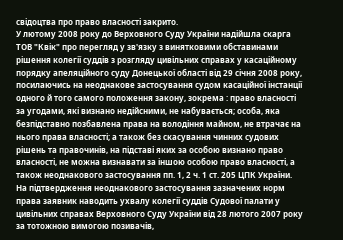свідоцтва про право власності закрито.
У лютому 2008 року до Верховного Суду України надійшла скарга ТОВ "Квік" про перегляд у зв'язку з винятковими обставинами рішення колегії суддів з розгляду цивільних справах у касаційному порядку апеляційного суду Донецької області від 29 січня 2008 року, посилаючись на неоднакове застосування судом касаційної інстанції одного й того самого положення закону, зокрема : право власності за угодами, які визнано недійсними, не набувається; особа, яка безпідставно позбавлена права на володіння майном, не втрачає на нього права власності; а також без скасування чинних судових рішень та правочинів, на підставі яких за особою визнано право власності, не можна визнавати за іншою особою право власності, а також неоднакового застосування пп. 1, 2 ч. 1 ст. 205 ЦПК України.
На підтвердження неоднакового застосування зазначених норм права заявник наводить ухвалу колегії суддів Судової палати у цивільних справах Верховного Суду України від 28 лютого 2007 року за тотожною вимогою позивачів,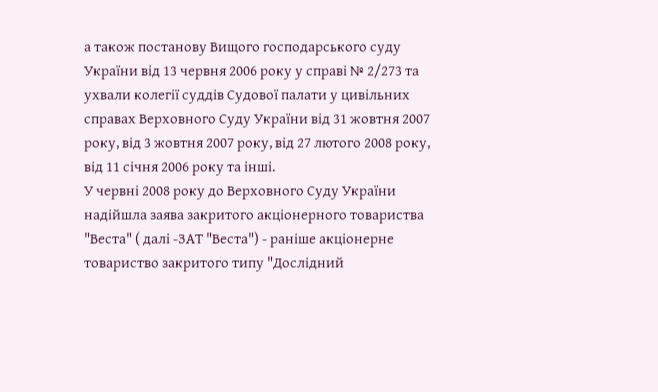а також постанову Вищого господарського суду України від 13 червня 2006 року у справі № 2/273 та ухвали колегії суддів Судової палати у цивільних справах Верховного Суду України від 31 жовтня 2007 року, від 3 жовтня 2007 року, від 27 лютого 2008 року, від 11 січня 2006 року та інші.
У червні 2008 року до Верховного Суду України надійшла заява закритого акціонерного товариства "Веста" ( далі -ЗАТ "Веста") - раніше акціонерне товариство закритого типу "Дослідний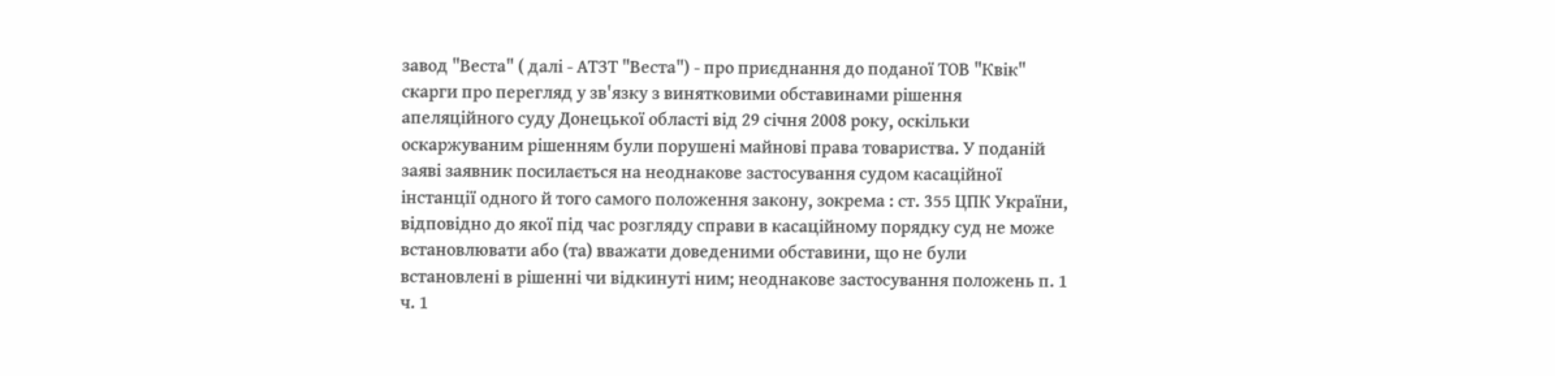завод "Веста" ( далі - АТЗТ "Веста") - про приєднання до поданої ТОВ "Квік" скарги про перегляд у зв'язку з винятковими обставинами рішення апеляційного суду Донецької області від 29 січня 2008 року, оскільки оскаржуваним рішенням були порушені майнові права товариства. У поданій заяві заявник посилається на неоднакове застосування судом касаційної інстанції одного й того самого положення закону, зокрема : ст. 355 ЦПК України, відповідно до якої під час розгляду справи в касаційному порядку суд не може встановлювати або (та) вважати доведеними обставини, що не були встановлені в рішенні чи відкинуті ним; неоднакове застосування положень п. 1 ч. 1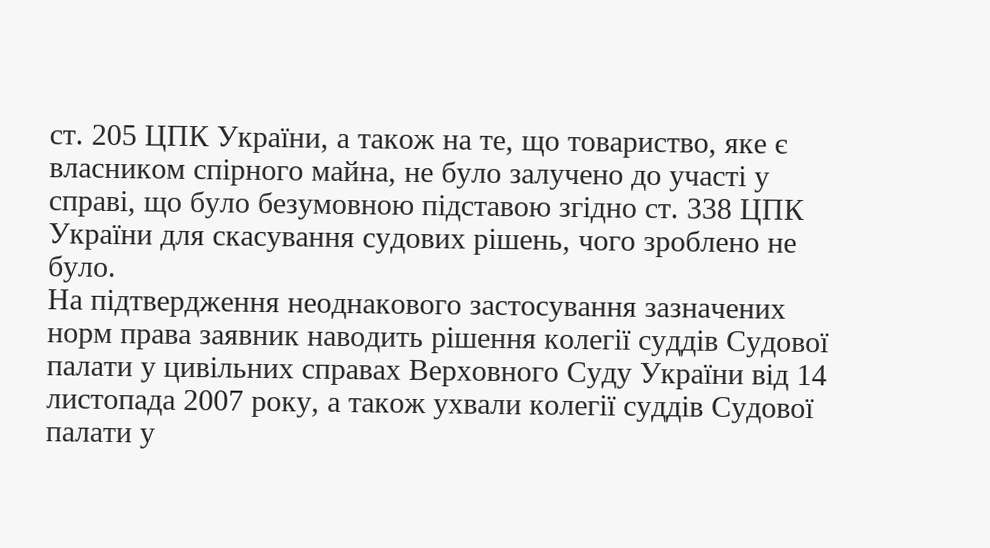ст. 205 ЦПК України, а також на те, що товариство, яке є власником спірного майна, не було залучено до участі у справі, що було безумовною підставою згідно ст. 338 ЦПК України для скасування судових рішень, чого зроблено не було.
На підтвердження неоднакового застосування зазначених норм права заявник наводить рішення колегії суддів Судової палати у цивільних справах Верховного Суду України від 14 листопада 2007 року, а також ухвали колегії суддів Судової палати у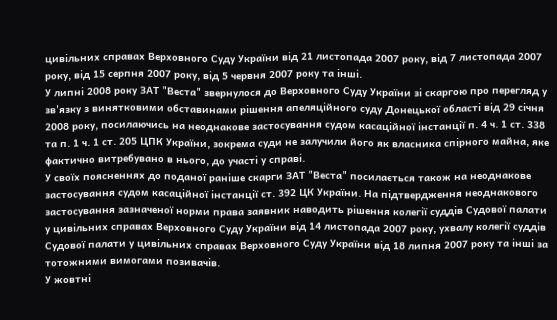цивільних справах Верховного Суду України від 21 листопада 2007 року, від 7 листопада 2007 року, від 15 серпня 2007 року, від 5 червня 2007 року та інші.
У липні 2008 року ЗАТ "Веста" звернулося до Верховного Суду України зі скаргою про перегляд у зв'язку з винятковими обставинами рішення апеляційного суду Донецької області від 29 січня 2008 року, посилаючись на неоднакове застосування судом касаційної інстанції п. 4 ч. 1 ст. 338 та п. 1 ч. 1 ст. 205 ЦПК України, зокрема суди не залучили його як власника спірного майна, яке фактично витребувано в нього, до участі у справі.
У своїх поясненнях до поданої раніше скарги ЗАТ "Веста" посилається також на неоднакове застосування судом касаційної інстанції ст. 392 ЦК України. На підтвердження неоднакового застосування зазначеної норми права заявник наводить рішення колегії суддів Судової палати у цивільних справах Верховного Суду України від 14 листопада 2007 року, ухвалу колегії суддів Судової палати у цивільних справах Верховного Суду України від 18 липня 2007 року та інші за тотожними вимогами позивачів.
У жовтні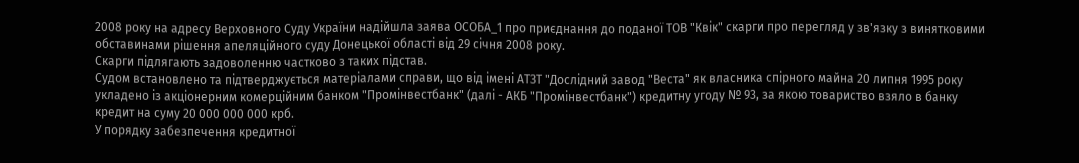2008 року на адресу Верховного Суду України надійшла заява ОСОБА_1 про приєднання до поданої ТОВ "Квік" скарги про перегляд у зв'язку з винятковими обставинами рішення апеляційного суду Донецької області від 29 січня 2008 року.
Скарги підлягають задоволенню частково з таких підстав.
Судом встановлено та підтверджується матеріалами справи, що від імені АТЗТ "Дослідний завод "Веста" як власника спірного майна 20 липня 1995 року укладено із акціонерним комерційним банком "Промінвестбанк" (далі - АКБ "Промінвестбанк") кредитну угоду № 93, за якою товариство взяло в банку кредит на суму 20 000 000 000 крб.
У порядку забезпечення кредитної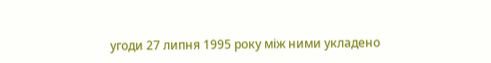угоди 27 липня 1995 року між ними укладено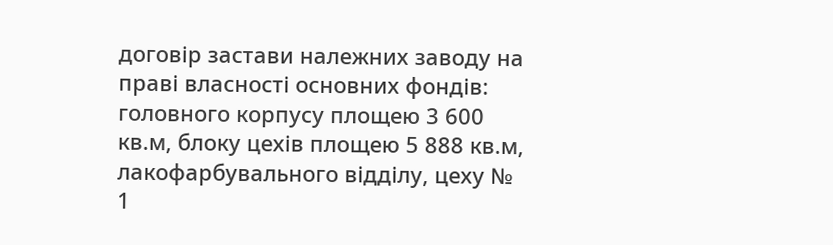договір застави належних заводу на праві власності основних фондів: головного корпусу площею 3 600 кв.м, блоку цехів площею 5 888 кв.м, лакофарбувального відділу, цеху № 1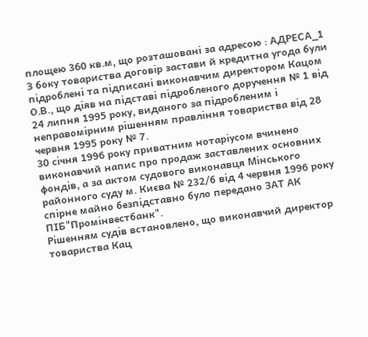площею 360 кв.м, що розташовані за адресою : АДРЕСА_1
З боку товариства договір застави й кредитна угода були підроблені та підписані виконавчим директором Кацом О.В., що діяв на підставі підробленого доручення № 1 від 24 липня 1995 року, виданого за підробленим і неправомірним рішенням правління товариства від 28 червня 1995 року № 7.
30 січня 1996 року приватним нотаріусом вчинено виконавчий напис про продаж заставлених основних фондів, а за актом судового виконавця Мінського районного суду м. Києва № 232/б від 4 червня 1996 року спірне майно безпідставно було передано ЗАТ АК ПІБ"Промінвестбанк".
Рішенням судів встановлено, що виконавчий директор товариства Кац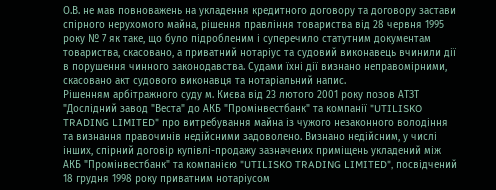О.В. не мав повноважень на укладення кредитного договору та договору застави спірного нерухомого майна, рішення правління товариства від 28 червня 1995 року № 7 як таке, що було підробленим і суперечило статутним документам товариства, скасовано, а приватний нотаріус та судовий виконавець вчинили дії в порушення чинного законодавства. Судами їхні дії визнано неправомірними, скасовано акт судового виконавця та нотаріальний напис.
Рішенням арбітражного суду м. Києва від 23 лютого 2001 року позов АТЗТ "Дослідний завод "Веста" до АКБ "Промінвестбанк" та компанії "UTILISKO TRADING LIMITED" про витребування майна із чужого незаконного володіння та визнання правочинів недійсними задоволено. Визнано недійсним, у числі інших, спірний договір купівлі-продажу зазначених приміщень укладений між АКБ "Промінвестбанк" та компанією "UTILISKO TRADING LIMITED", посвідчений 18 грудня 1998 року приватним нотаріусом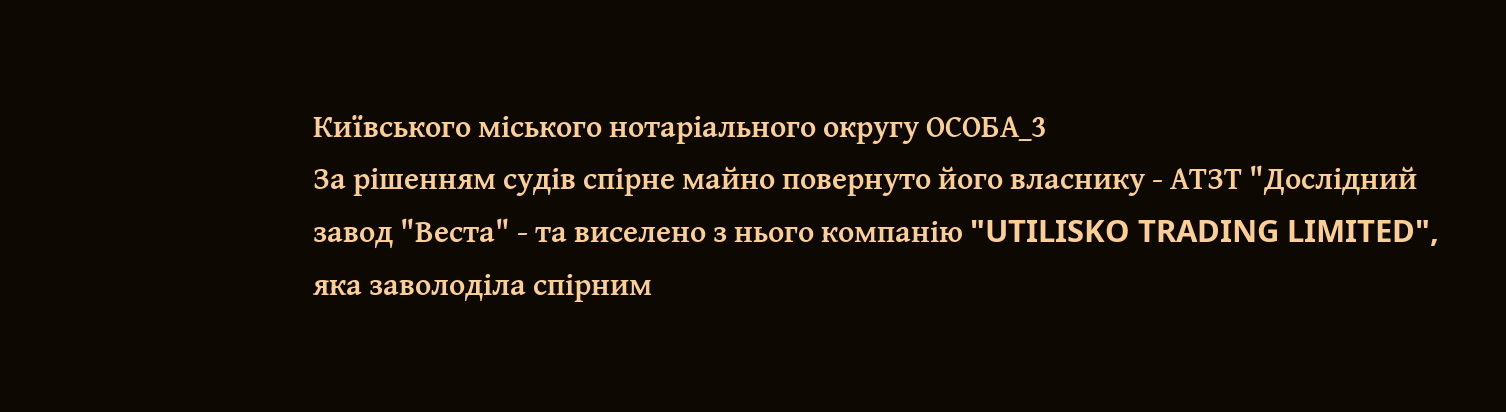Київського міського нотаріального округу ОСОБА_3
За рішенням судів спірне майно повернуто його власнику - АТЗТ "Дослідний завод "Веста" - та виселено з нього компанію "UTILISKO TRADING LIMITED", яка заволоділа спірним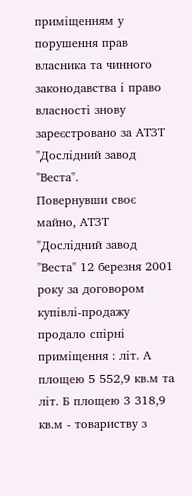приміщенням у порушення прав власника та чинного законодавства і право власності знову зареєстровано за АТЗТ "Дослідний завод "Веста".
Повернувши своє майно, АТЗТ "Дослідний завод "Веста" 12 березня 2001 року за договором купівлі-продажу продало спірні приміщення : літ. А площею 5 552,9 кв.м та літ. Б площею 3 318,9 кв.м - товариству з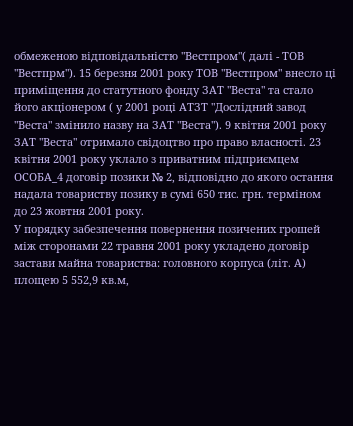обмеженою відповідальністю "Вестпром"( далі - ТОВ "Вестпрм"). 15 березня 2001 року ТОВ "Вестпром" внесло ці приміщення до статутного фонду ЗАТ "Веста" та стало його акціонером ( у 2001 році АТЗТ "Дослідний завод "Веста" змінило назву на ЗАТ "Веста"). 9 квітня 2001 року ЗАТ "Веста" отримало свідоцтво про право власності. 23 квітня 2001 року уклало з приватним підприємцем ОСОБА_4 договір позики № 2, відповідно до якого остання надала товариству позику в сумі 650 тис. грн. терміном до 23 жовтня 2001 року.
У порядку забезпечення повернення позичених грошей між сторонами 22 травня 2001 року укладено договір застави майна товариства: головного корпуса (літ. А) площею 5 552,9 кв.м,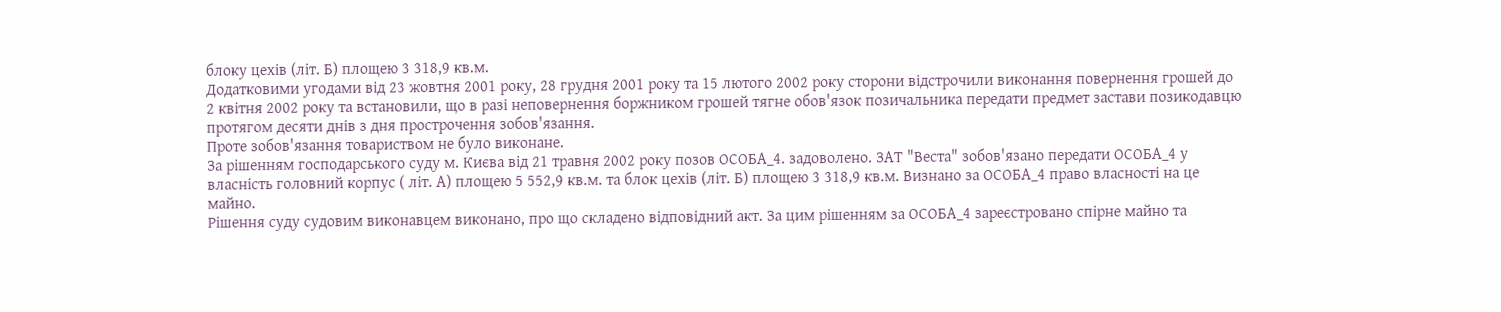блоку цехів (літ. Б) площею 3 318,9 кв.м.
Додатковими угодами від 23 жовтня 2001 року, 28 грудня 2001 року та 15 лютого 2002 року сторони відстрочили виконання повернення грошей до 2 квітня 2002 року та встановили, що в разі неповернення боржником грошей тягне обов'язок позичальника передати предмет застави позикодавцю протягом десяти днів з дня прострочення зобов'язання.
Проте зобов'язання товариством не було виконане.
За рішенням господарського суду м. Києва від 21 травня 2002 року позов ОСОБА_4. задоволено. ЗАТ "Веста" зобов'язано передати ОСОБА_4 у власність головний корпус ( літ. А) площею 5 552,9 кв.м. та блок цехів (літ. Б) площею 3 318,9 кв.м. Визнано за ОСОБА_4 право власності на це майно.
Рішення суду судовим виконавцем виконано, про що складено відповідний акт. За цим рішенням за ОСОБА_4 зареєстровано спірне майно та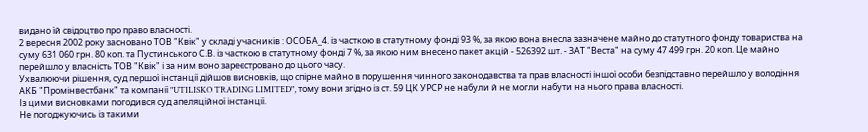видано їй свідоцтво про право власності.
2 вересня 2002 року засновано ТОВ "Квік" у складі учасників : ОСОБА_4. із часткою в статутному фонді 93 %, за якою вона внесла зазначене майно до статутного фонду товариства на суму 631 060 грн. 80 коп. та Пустинського С.В. із часткою в статутному фонді 7 %, за якою ним внесено пакет акцій - 526392 шт. - ЗАТ "Веста" на суму 47 499 грн. 20 коп. Це майно перейшло у власність ТОВ "Квік" і за ним воно зареєстровано до цього часу.
Ухвалюючи рішення, суд першої інстанції дійшов висновків, що спірне майно в порушення чинного законодавства та прав власності іншої особи безпідставно перейшло у володіння АКБ "Промінвестбанк" та компанії "UTILISKO TRADING LIMITED", тому вони згідно із ст. 59 ЦК УРСР не набули й не могли набути на нього права власності.
Із цими висновками погодився суд апеляційної інстанції.
Не погоджуючись із такими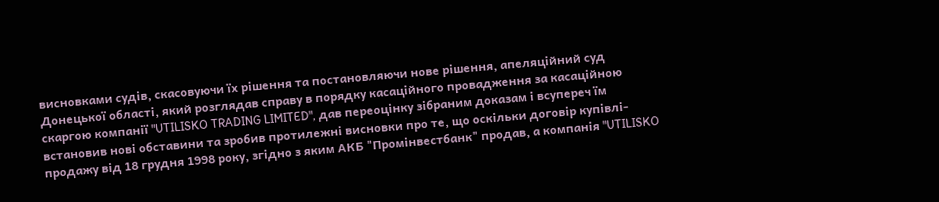висновками судів, скасовуючи їх рішення та постановляючи нове рішення, апеляційний суд Донецької області, який розглядав справу в порядку касаційного провадження за касаційною скаргою компанії "UTILISKO TRADING LIMITED", дав переоцінку зібраним доказам і всупереч їм встановив нові обставини та зробив протилежні висновки про те, що оскільки договір купівлі-продажу від 18 грудня 1998 року, згідно з яким АКБ "Промінвестбанк" продав, а компанія "UTILISKO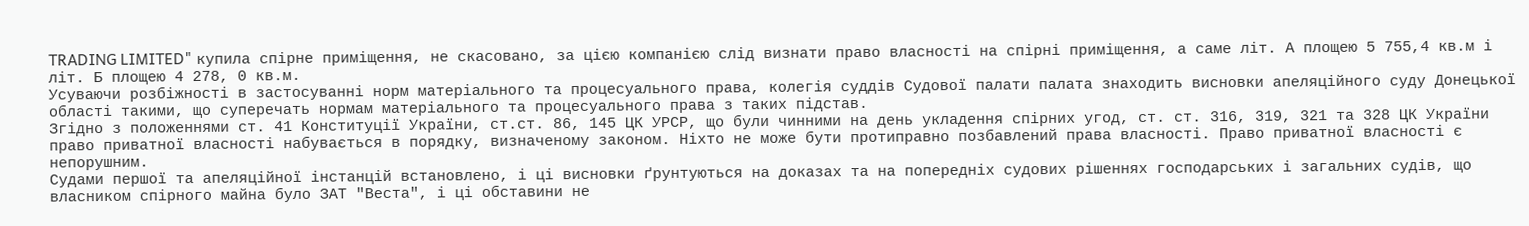TRADING LIMITED" купила спірне приміщення, не скасовано, за цією компанією слід визнати право власності на спірні приміщення, а саме літ. А площею 5 755,4 кв.м і літ. Б площею 4 278, 0 кв.м.
Усуваючи розбіжності в застосуванні норм матеріального та процесуального права, колегія суддів Судової палати палата знаходить висновки апеляційного суду Донецької області такими, що суперечать нормам матеріального та процесуального права з таких підстав.
Згідно з положеннями ст. 41 Конституції України, ст.ст. 86, 145 ЦК УРСР, що були чинними на день укладення спірних угод, ст. ст. 316, 319, 321 та 328 ЦК України право приватної власності набувається в порядку, визначеному законом. Ніхто не може бути протиправно позбавлений права власності. Право приватної власності є непорушним.
Судами першої та апеляційної інстанцій встановлено, і ці висновки ґрунтуються на доказах та на попередніх судових рішеннях господарських і загальних судів, що власником спірного майна було ЗАТ "Веста", і ці обставини не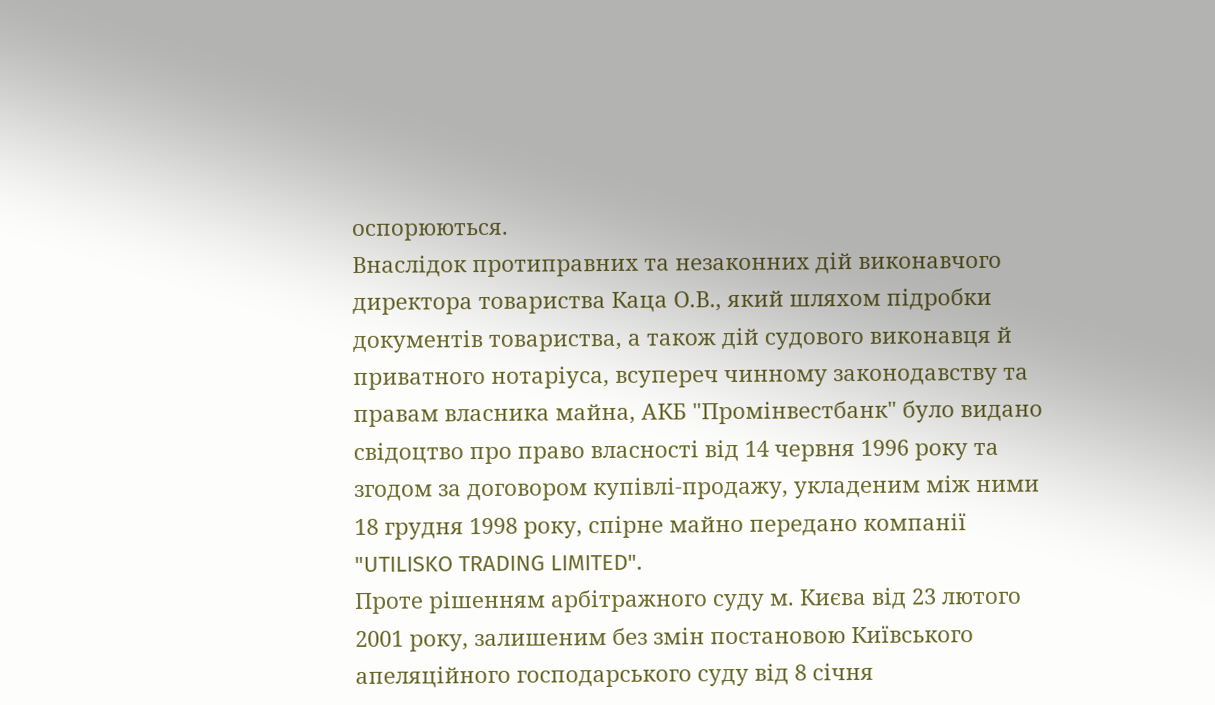оспорюються.
Внаслідок протиправних та незаконних дій виконавчого директора товариства Каца О.В., який шляхом підробки документів товариства, а також дій судового виконавця й приватного нотаріуса, всупереч чинному законодавству та правам власника майна, АКБ "Промінвестбанк" було видано свідоцтво про право власності від 14 червня 1996 року та згодом за договором купівлі-продажу, укладеним між ними 18 грудня 1998 року, спірне майно передано компанії "UTILISKO TRADING LIMITED".
Проте рішенням арбітражного суду м. Києва від 23 лютого 2001 року, залишеним без змін постановою Київського апеляційного господарського суду від 8 січня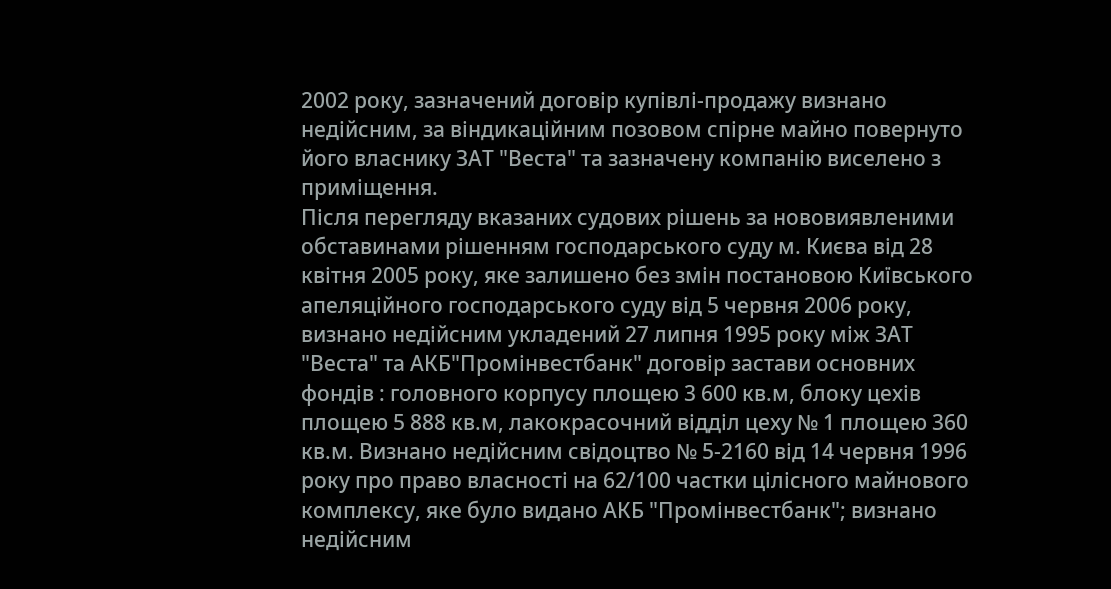2002 року, зазначений договір купівлі-продажу визнано недійсним, за віндикаційним позовом спірне майно повернуто його власнику ЗАТ "Веста" та зазначену компанію виселено з приміщення.
Після перегляду вказаних судових рішень за нововиявленими обставинами рішенням господарського суду м. Києва від 28 квітня 2005 року, яке залишено без змін постановою Київського апеляційного господарського суду від 5 червня 2006 року, визнано недійсним укладений 27 липня 1995 року між ЗАТ "Веста" та АКБ"Промінвестбанк" договір застави основних фондів : головного корпусу площею 3 600 кв.м, блоку цехів площею 5 888 кв.м, лакокрасочний відділ цеху № 1 площею 360 кв.м. Визнано недійсним свідоцтво № 5-2160 від 14 червня 1996 року про право власності на 62/100 частки цілісного майнового комплексу, яке було видано АКБ "Промінвестбанк"; визнано недійсним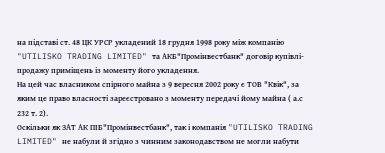на підставі ст. 48 ЦК УРСР укладений 18 грудня 1998 року між компанію "UTILISKO TRADING LIMITED" та АКБ"Промінвестбанк" договір купівлі-продажу приміщень із моменту його укладення.
На цей час власником спірного майна з 9 вересня 2002 року є ТОВ "Квік", за яким це право власності зареєстровано з моменту передачі йому майна ( а.с 232 т. 2).
Оскільки як ЗАТ АК ПІБ"Промінвестбанк", так і компанія "UTILISKO TRADING LIMITED" не набули й згідно з чинним законодавством не могли набути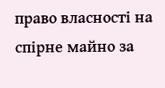право власності на спірне майно за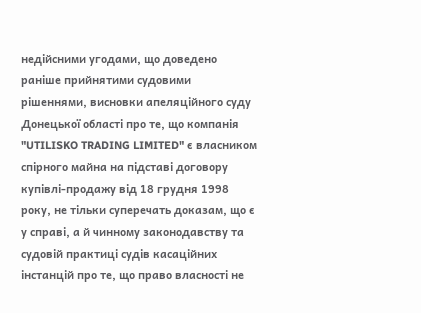недійсними угодами, що доведено раніше прийнятими судовими рішеннями, висновки апеляційного суду Донецької області про те, що компанія "UTILISKO TRADING LIMITED" є власником спірного майна на підставі договору купівлі-продажу від 18 грудня 1998 року, не тільки суперечать доказам, що є у справі, а й чинному законодавству та судовій практиці судів касаційних інстанцій про те, що право власності не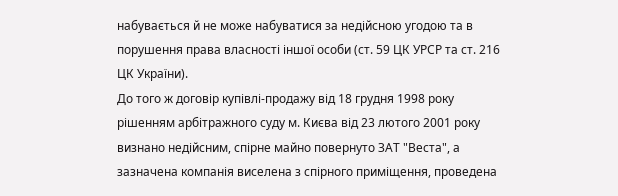набувається й не може набуватися за недійсною угодою та в порушення права власності іншої особи (ст. 59 ЦК УРСР та ст. 216 ЦК України).
До того ж договір купівлі-продажу від 18 грудня 1998 року рішенням арбітражного суду м. Києва від 23 лютого 2001 року визнано недійсним, спірне майно повернуто ЗАТ "Веста", а зазначена компанія виселена з спірного приміщення, проведена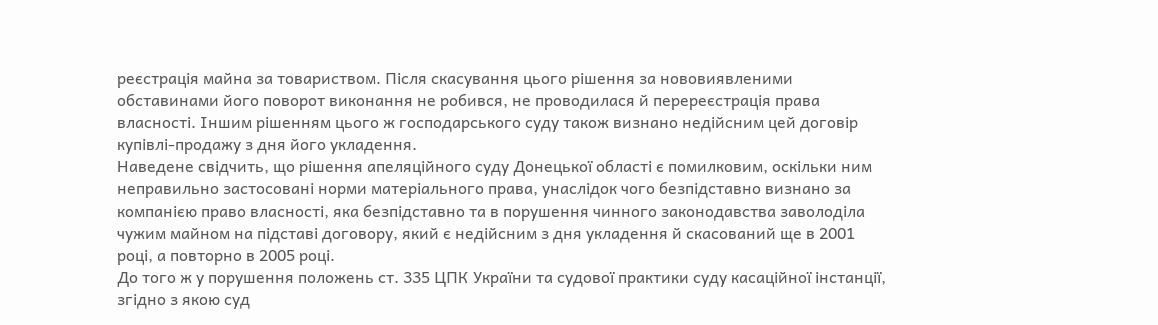реєстрація майна за товариством. Після скасування цього рішення за нововиявленими обставинами його поворот виконання не робився, не проводилася й перереєстрація права власності. Іншим рішенням цього ж господарського суду також визнано недійсним цей договір купівлі-продажу з дня його укладення.
Наведене свідчить, що рішення апеляційного суду Донецької області є помилковим, оскільки ним неправильно застосовані норми матеріального права, унаслідок чого безпідставно визнано за компанією право власності, яка безпідставно та в порушення чинного законодавства заволоділа чужим майном на підставі договору, який є недійсним з дня укладення й скасований ще в 2001 році, а повторно в 2005 році.
До того ж у порушення положень ст. 335 ЦПК України та судової практики суду касаційної інстанції, згідно з якою суд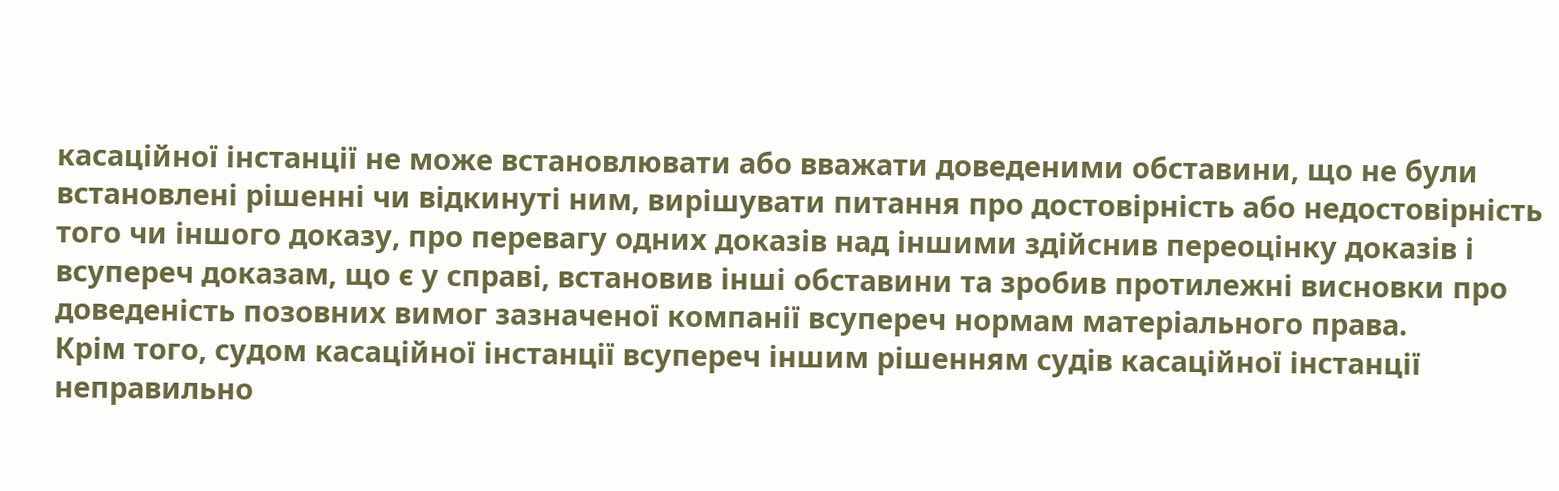касаційної інстанції не може встановлювати або вважати доведеними обставини, що не були встановлені рішенні чи відкинуті ним, вирішувати питання про достовірність або недостовірність того чи іншого доказу, про перевагу одних доказів над іншими здійснив переоцінку доказів і всупереч доказам, що є у справі, встановив інші обставини та зробив протилежні висновки про доведеність позовних вимог зазначеної компанії всупереч нормам матеріального права.
Крім того, судом касаційної інстанції всупереч іншим рішенням судів касаційної інстанції неправильно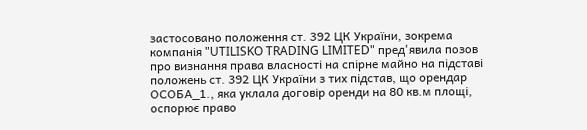застосовано положення ст. 392 ЦК України, зокрема компанія "UTILISKO TRADING LIMITED" пред'явила позов про визнання права власності на спірне майно на підставі положень ст. 392 ЦК України з тих підстав, що орендар ОСОБА_1., яка уклала договір оренди на 80 кв.м площі, оспорює право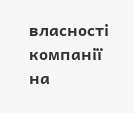власності компанії на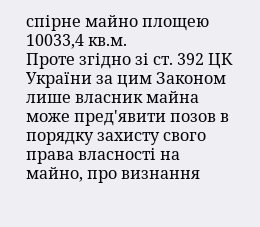спірне майно площею 10033,4 кв.м.
Проте згідно зі ст. 392 ЦК України за цим Законом лише власник майна може пред'явити позов в порядку захисту свого права власності на майно, про визнання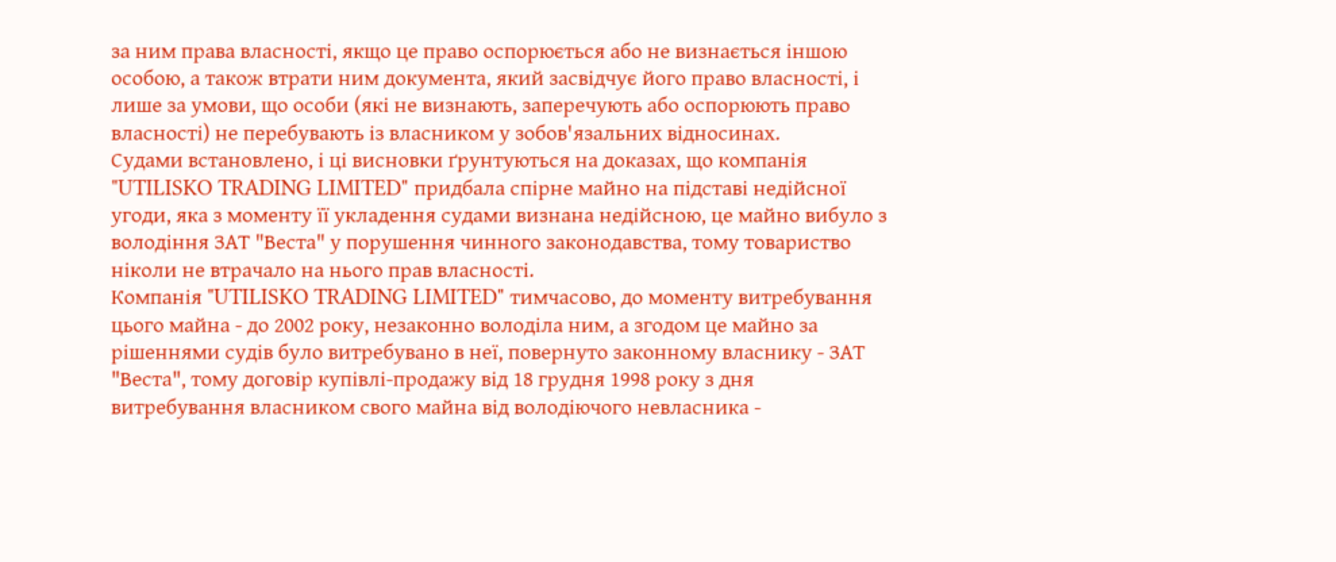за ним права власності, якщо це право оспорюється або не визнається іншою особою, а також втрати ним документа, який засвідчує його право власності, і лише за умови, що особи (які не визнають, заперечують або оспорюють право власності) не перебувають із власником у зобов'язальних відносинах.
Судами встановлено, і ці висновки ґрунтуються на доказах, що компанія "UTILISKO TRADING LIMITED" придбала спірне майно на підставі недійсної угоди, яка з моменту її укладення судами визнана недійсною, це майно вибуло з володіння ЗАТ "Веста" у порушення чинного законодавства, тому товариство ніколи не втрачало на нього прав власності.
Компанія "UTILISKO TRADING LIMITED" тимчасово, до моменту витребування цього майна - до 2002 року, незаконно володіла ним, а згодом це майно за рішеннями судів було витребувано в неї, повернуто законному власнику - ЗАТ "Веста", тому договір купівлі-продажу від 18 грудня 1998 року з дня витребування власником свого майна від володіючого невласника -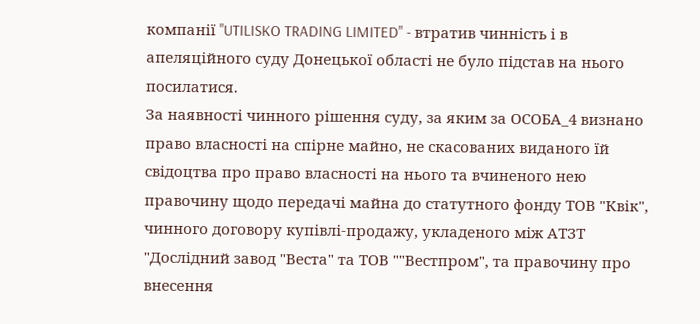компанії "UTILISKO TRADING LIMITED" - втратив чинність і в апеляційного суду Донецької області не було підстав на нього посилатися.
За наявності чинного рішення суду, за яким за ОСОБА_4 визнано право власності на спірне майно, не скасованих виданого їй свідоцтва про право власності на нього та вчиненого нею правочину щодо передачі майна до статутного фонду ТОВ "Квік", чинного договору купівлі-продажу, укладеного між АТЗТ "Дослідний завод "Веста" та ТОВ ""Вестпром", та правочину про внесення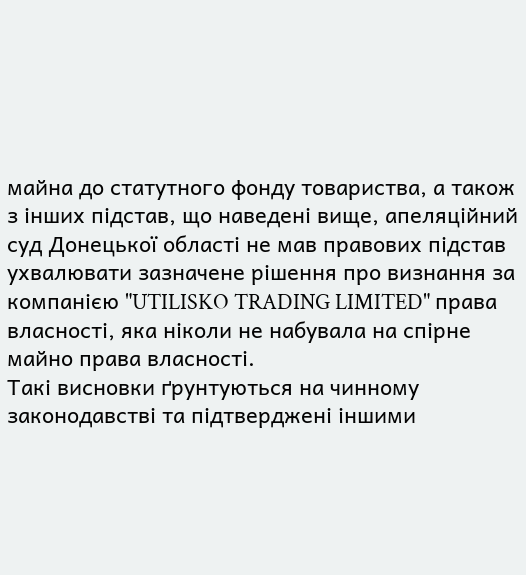майна до статутного фонду товариства, а також з інших підстав, що наведені вище, апеляційний суд Донецької області не мав правових підстав ухвалювати зазначене рішення про визнання за компанією "UTILISKO TRADING LIMITED" права власності, яка ніколи не набувала на спірне майно права власності.
Такі висновки ґрунтуються на чинному законодавстві та підтверджені іншими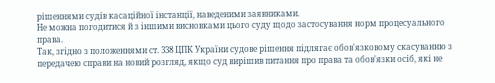рішеннями судів касаційної інстанції, наведеними заявниками.
Не можна погодитися й з іншими висновками цього суду щодо застосування норм процесуального права.
Так, згідно з положеннями ст. 338 ЦПК України судове рішення підлягає обов'язковому скасуванню з передачею справи на новий розгляд, якщо суд вирішив питання про права та обов'язки осіб, які не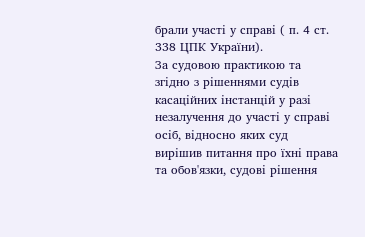брали участі у справі ( п. 4 ст. 338 ЦПК України).
За судовою практикою та згідно з рішеннями судів касаційних інстанцій у разі незалучення до участі у справі осіб, відносно яких суд вирішив питання про їхні права та обов'язки, судові рішення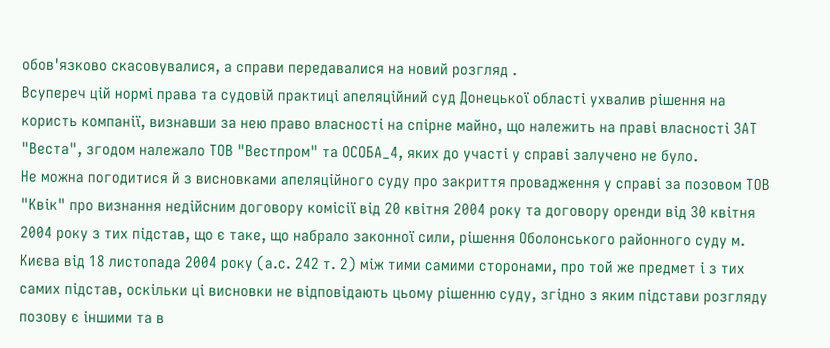обов'язково скасовувалися, а справи передавалися на новий розгляд .
Всупереч цій нормі права та судовій практиці апеляційний суд Донецької області ухвалив рішення на користь компанії, визнавши за нею право власності на спірне майно, що належить на праві власності ЗАТ "Веста", згодом належало ТОВ "Вестпром" та ОСОБА_4, яких до участі у справі залучено не було.
Не можна погодитися й з висновками апеляційного суду про закриття провадження у справі за позовом ТОВ "Квік" про визнання недійсним договору комісії від 20 квітня 2004 року та договору оренди від 30 квітня 2004 року з тих підстав, що є таке, що набрало законної сили, рішення Оболонського районного суду м. Києва від 18 листопада 2004 року (а.с. 242 т. 2) між тими самими сторонами, про той же предмет і з тих самих підстав, оскільки ці висновки не відповідають цьому рішенню суду, згідно з яким підстави розгляду позову є іншими та в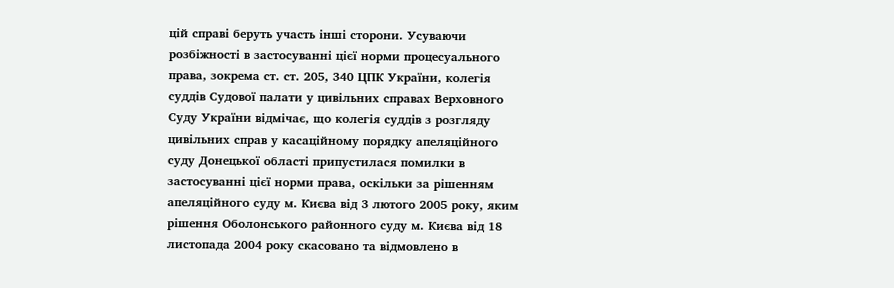цій справі беруть участь інші сторони. Усуваючи розбіжності в застосуванні цієї норми процесуального права, зокрема ст. ст. 205, 340 ЦПК України, колегія суддів Судової палати у цивільних справах Верховного Суду України відмічає, що колегія суддів з розгляду цивільних справ у касаційному порядку апеляційного суду Донецької області припустилася помилки в застосуванні цієї норми права, оскільки за рішенням апеляційного суду м. Києва від 3 лютого 2005 року, яким рішення Оболонського районного суду м. Києва від 18 листопада 2004 року скасовано та відмовлено в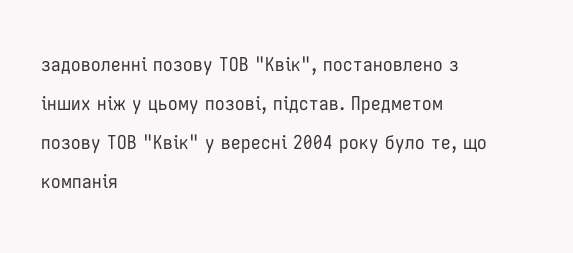задоволенні позову ТОВ "Квік", постановлено з інших ніж у цьому позові, підстав. Предметом позову ТОВ "Квік" у вересні 2004 року було те, що компанія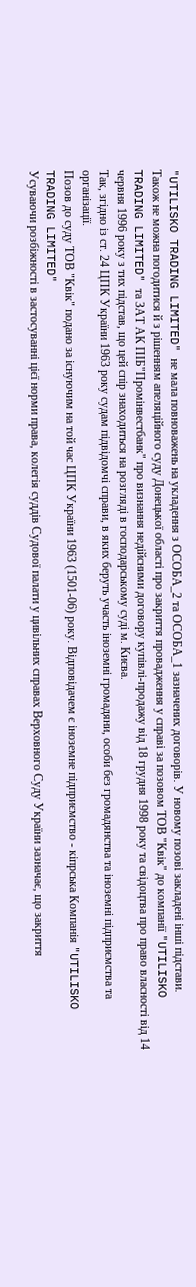"UTILISKO TRADING LIMITED" не мала повноважень на укладення з ОСОБА_2 та ОСОБА_1 зазначених договорів. У новому позові закладені інші підстави.
Також не можна погодитися й з рішенням апеляційного суду Донецької області про закриття провадження у справі за позовом ТОВ "Квік" до компанії "UTILISKO TRADING LIMITED" та ЗАТ АК ПІБ"Промінвестбанк" про визнання недійсними договору купівлі-продажу від 18 грудня 1998 року та свідоцтва про право власності від 14 червня 1996 року з тих підстав, що цей спір знаходиться на розгляді в господарському суді м. Києва.
Так, згідно із ст. 24 ЦПК України 1963 року судам підвідомчі справи, в яких беруть участь іноземні громадяни, особи без громадянства та іноземні підприємства та організації.
Позов до суду ТОВ "Квік" подано за існуючим на той час ЦПК України 1963 (1501-06) року. Відповідачем є іноземне підприємство - кіпрська Компанія "UTILISKO TRADING LIMITED"
Усуваючи розбіжності в застосуванні цієї норми права, колегія суддів Судової палати у цивільних справах Верховного Суду України зазначає, що закриття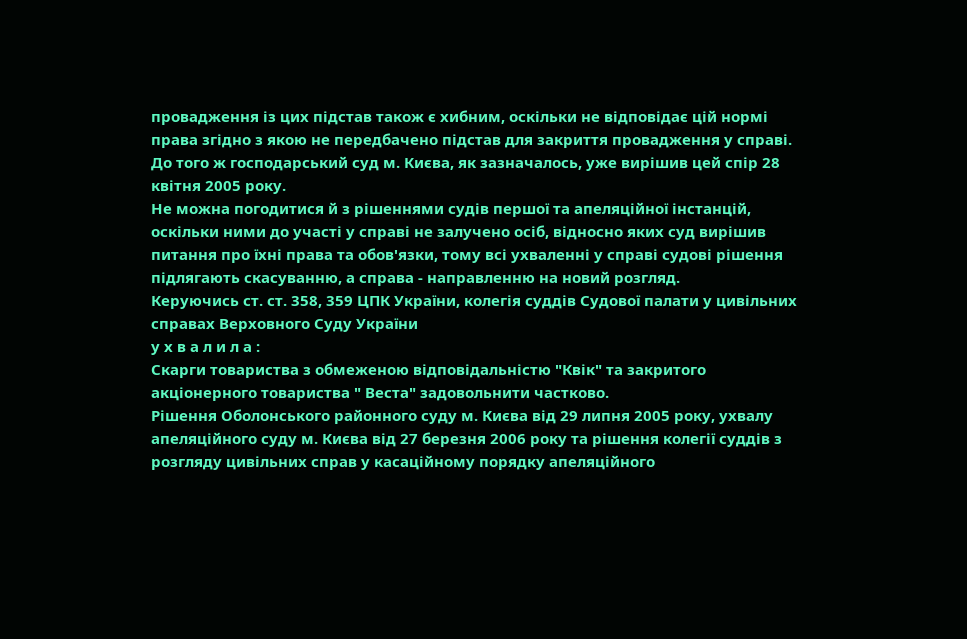провадження із цих підстав також є хибним, оскільки не відповідає цій нормі права згідно з якою не передбачено підстав для закриття провадження у справі. До того ж господарський суд м. Києва, як зазначалось, уже вирішив цей спір 28 квітня 2005 року.
Не можна погодитися й з рішеннями судів першої та апеляційної інстанцій, оскільки ними до участі у справі не залучено осіб, відносно яких суд вирішив питання про їхні права та обов'язки, тому всі ухваленні у справі судові рішення підлягають скасуванню, а справа - направленню на новий розгляд.
Керуючись ст. ст. 358, 359 ЦПК України, колегія суддів Судової палати у цивільних справах Верховного Суду України
у х в а л и л а :
Скарги товариства з обмеженою відповідальністю "Квік" та закритого акціонерного товариства " Веста" задовольнити частково.
Рішення Оболонського районного суду м. Києва від 29 липня 2005 року, ухвалу апеляційного суду м. Києва від 27 березня 2006 року та рішення колегії суддів з розгляду цивільних справ у касаційному порядку апеляційного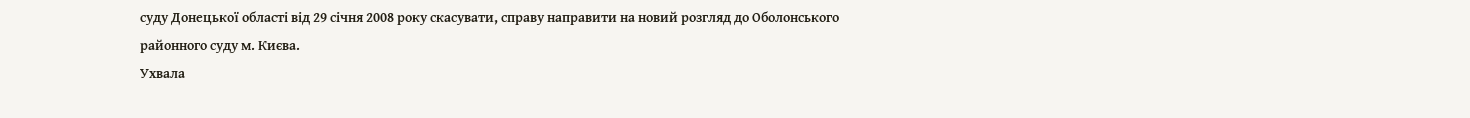суду Донецької області від 29 січня 2008 року скасувати, справу направити на новий розгляд до Оболонського районного суду м. Києва.
Ухвала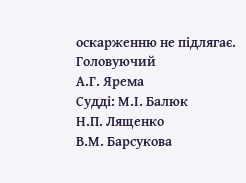оскарженню не підлягає.
Головуючий
А.Г. Ярема
Судді: М.І. Балюк
Н.П. Лященко
В.М. Барсукова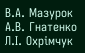В.А. Мазурок
А.В. Гнатенко
Л.І. Охрімчук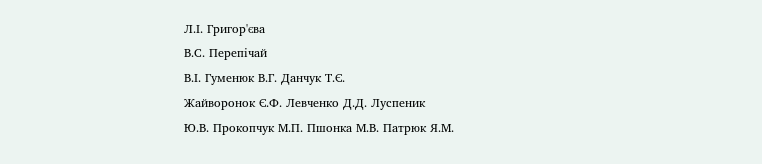Л.І. Григор'єва
В.С. Перепічай
В.І. Гуменюк В.Г. Данчук Т.Є.
Жайворонок Є.Ф. Левченко Д.Д. Луспеник
Ю.В. Прокопчук М.П. Пшонка М.В. Патрюк Я.М.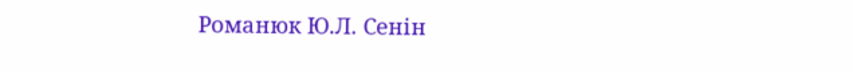Романюк Ю.Л. Сенін